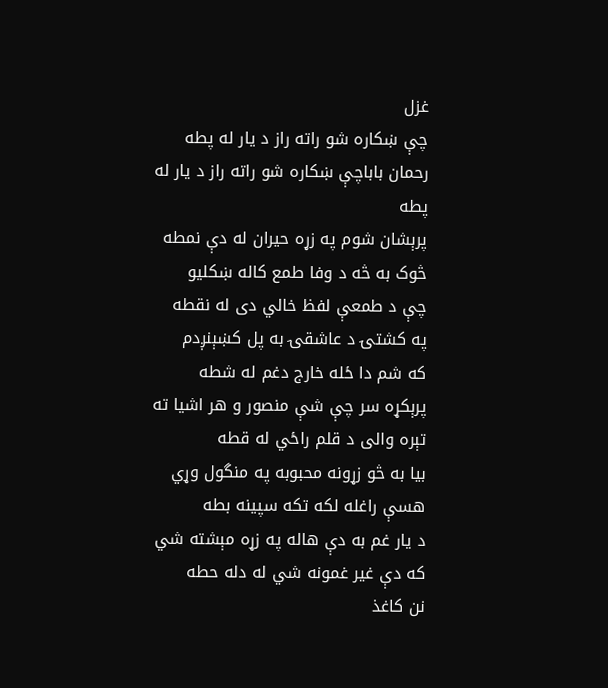غزل
چې ښکاره شو راته راز د يار له پطه
رحمان باباچې ښکاره شو راته راز د يار له پطه
پرېشان شوم په زړه حيران له دې نمطه
څوک به څه د وفا طمع کاله ښکليو
چې د طمعې لفظ خالي دی له نقطه
په کشتۍ د عاشقۍ به پل کښېنږدم
که شم دا ځله خارج دغم له شطه
پرېکړه سر چې شې منصور و هر اشيا ته
تېره والی د قلم راځي له قطه
بيا به څو زړونه محبوبه په منگول وړي
هسې راغله لکه تکه سپينه بطه
د يار غم به دې هاله په زړه مېشته شي
که دې غير غمونه شي له دله حطه
نن کاغذ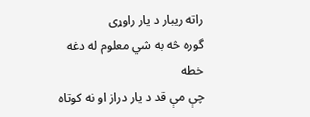راته ريبار د يار راوړی
گوره څه به شي معلوم له دغه خطه
چې مې قد د يار دراز او نه کوتاه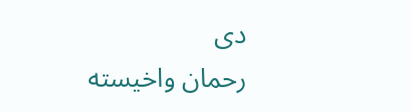دی
رحمان واخيسته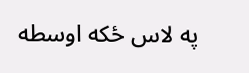په لاس ځکه اوسطه